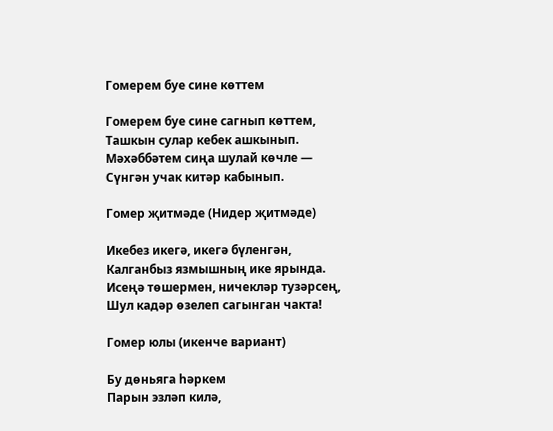Гомерем буе сине көттем

Гомерем буе сине сагнып көттем,
Ташкын сулар кебек ашкынып.
Мәхәббәтем сиңа шулай көчле —
Сүнгән учак китәр кабынып.

Гомер җитмәде (Нидер җитмәде)

Икебез икегә, икегә бүленгән,
Калганбыз язмышның ике ярында.
Исеңә төшермен, ничекләр тузәрсең,
Шул кадәр өзелеп сагынган чакта!

Гомер юлы (икенче вариант)

Бу дөньяга һәркем
Парын эзләп килә,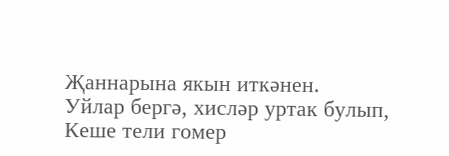Җаннарына якын иткәнен.
Уйлар бергә, хисләр уртак булып,
Кеше тели гомер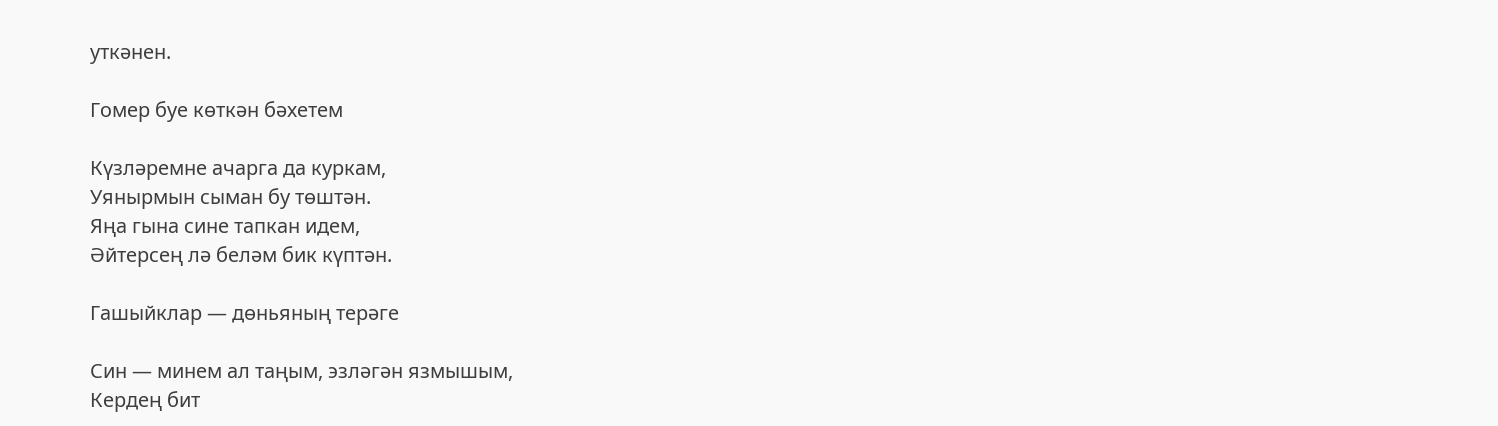уткәнен.

Гомер буе көткән бәхетем

Күзләремне ачарга да куркам,
Уянырмын сыман бу төштән.
Яңа гына сине тапкан идем,
Әйтерсең лә беләм бик күптән.

Гашыйклар — дөньяның терәге

Син — минем ал таңым, эзләгән язмышым,
Кердең бит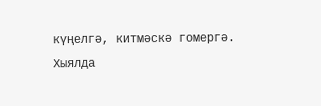күңелгә, китмәскә гомергә.
Хыялда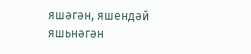яшәгән, яшендәй яшьнәгән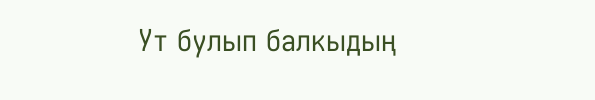Ут булып балкыдың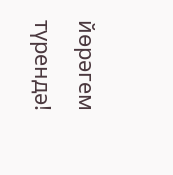йөрәгем түрендә!